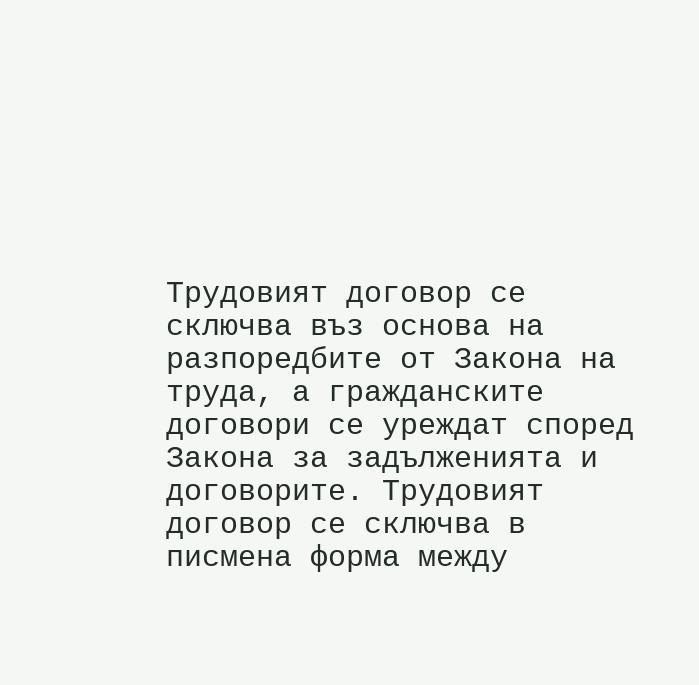Трудовият договор се сключва въз основа на разпоредбите от Закона на труда, а гражданските договори се уреждат според Закона за задълженията и договорите. Трудовият договор се сключва в писмена форма между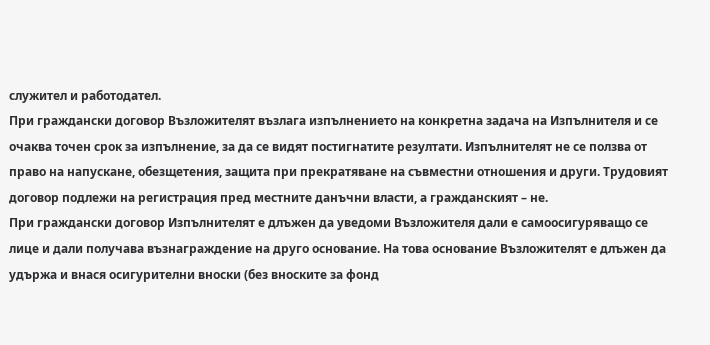служител и работодател.
При граждански договор Възложителят възлага изпълнението на конкретна задача на Изпълнителя и се очаква точен срок за изпълнение, за да се видят постигнатите резултати. Изпълнителят не се ползва от право на напускане, обезщетения, защита при прекратяване на съвместни отношения и други. Трудовият договор подлежи на регистрация пред местните данъчни власти, а гражданският – не.
При граждански договор Изпълнителят е длъжен да уведоми Възложителя дали е самоосигуряващо се лице и дали получава възнаграждение на друго основание. На това основание Възложителят е длъжен да удържа и внася осигурителни вноски (без вноските за фонд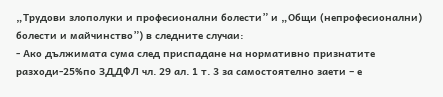„Трудови злополуки и професионални болести” и „Общи (непрофесионални) болести и майчинство”) в следните случаи:
- Ако дължимата сума след приспадане на нормативно признатите разходи-25%по ЗДДФЛ чл. 29 ал. 1 т. 3 за самостоятелно заети – е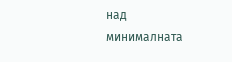над минималната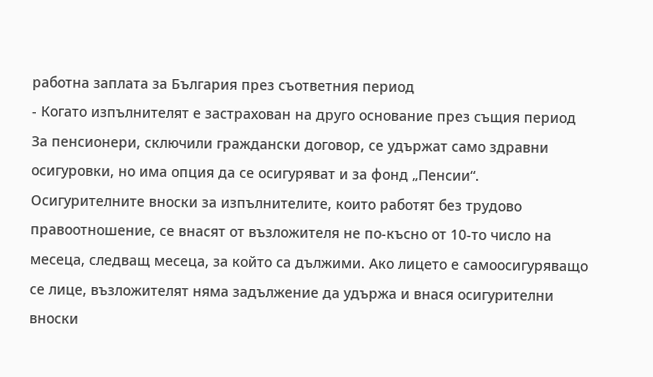работна заплата за България през съответния период
- Когато изпълнителят е застрахован на друго основание през същия период
За пенсионери, сключили граждански договор, се удържат само здравни осигуровки, но има опция да се осигуряват и за фонд „Пенсии“. Осигурителните вноски за изпълнителите, които работят без трудово правоотношение, се внасят от възложителя не по-късно от 10-то число на месеца, следващ месеца, за който са дължими. Ако лицето е самоосигуряващо се лице, възложителят няма задължение да удържа и внася осигурителни вноски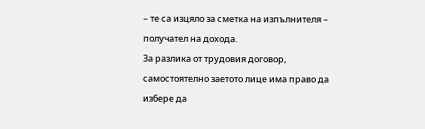– те са изцяло за сметка на изпълнителя – получател на дохода.
За разлика от трудовия договор, самостоятелно заетото лице има право да избере да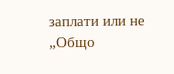заплати или не „Общо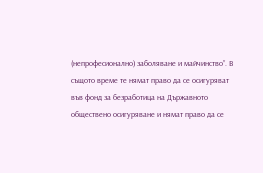(непрофесионално) заболяване и майчинство”. В същото време те нямат право да се осигуряват във фонд за безработица на Държавното обществено осигуряване и нямат право да се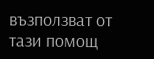възползват от тази помощ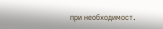при необходимост.